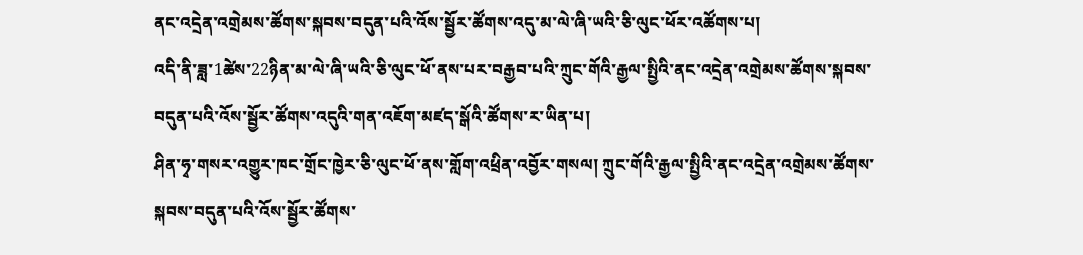ནང་འདྲེན་འགྲེམས་ཚོགས་སྐབས་བདུན་པའི་འོས་སྦྱོར་ཚོགས་འདུ་མ་ལེ་ཞི་ཡའི་ཅི་ལུང་ཕོར་འཚོགས་པ།
འདི་ནི་ཟླ་1ཚེས་22ཉིན་མ་ལེ་ཞི་ཡའི་ཅི་ལུང་ཕོ་ནས་པར་བརྒྱབ་པའི་ཀྲུང་གོའི་རྒྱལ་སྤྱིའི་ནང་འདྲེན་འགྲེམས་ཚོགས་སྐབས་བདུན་པའི་འོས་སྦྱོར་ཚོགས་འདུའི་གན་འཇོག་མཛད་སྒོའི་ཚོགས་ར་ཡིན་པ།
ཤིན་ཧྭ་གསར་འགྱུར་ཁང་གྲོང་ཁྱེར་ཅི་ལུང་ཕོ་ནས་གློག་འཕྲིན་འབྱོར་གསལ། ཀྲུང་གོའི་རྒྱལ་སྤྱིའི་ནང་འདྲེན་འགྲེམས་ཚོགས་སྐབས་བདུན་པའི་འོས་སྦྱོར་ཚོགས་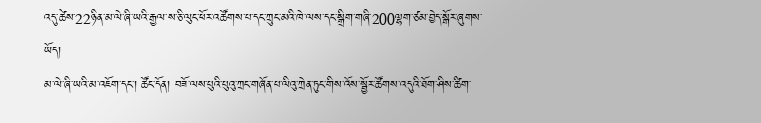འདུ་ཚེས་22ཉིན་མ་ལེ་ཞི་ཡའི་རྒྱལ་ས་ཅི་ལུང་ཕོར་འཚོགས་པ་དང་ཀྲུང་མའི་ཁེ་ལས་དང་སྒྲིག་གཞི་200ལྷག་ཙམ་བྱེད་སྒོར་ཞུགས་ཡོད།
མ་ལེ་ཞི་ཡའི་མ་འཇོག་དང་། ཚོང་དོན། བཟོ་ལས་པུའི་པུའུ་ཀྲང་གཞོན་པ་ལིའུ་ཀྲེན་ཏུང་གིས་འོས་སྦྱོར་ཚོགས་འདུའི་ཐོག་ཤིས་ཚིག་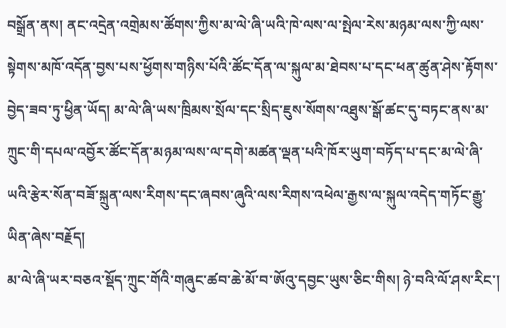བསྒྲོན་ནས། ནང་འདྲེན་འགྲེམས་ཚོགས་ཀྱིས་མ་ལེ་ཞི་ཡའི་ཁེ་ལས་ལ་སྤེལ་རེས་མཉམ་ལས་ཀྱི་ལས་སྟེགས་མཁོ་འདོན་བྱས་པས་ཕྱོགས་གཉིས་པོའི་ཚོང་དོན་ལ་སྐུལ་མ་ཐེབས་པ་དང་ཕན་ཚུན་ཤེས་རྟོགས་བྱེད་ཟབ་ཏུ་ཕྱིན་ཡོད། མ་ལེ་ཞི་ཡས་ཁྲིམས་སྲོལ་དང་སྲིད་ཇུས་སོགས་འཐུས་སྒོ་ཚང་དུ་བཏང་ནས་མ་ཀྲུང་གི་དཔལ་འབྱོར་ཚོང་དོན་མཉམ་ལས་ལ་དགེ་མཚན་ལྡན་པའི་ཁོར་ཡུག་བཏོད་པ་དང་མ་ལེ་ཞི་ཡའི་རྩེར་སོན་བཟོ་སྐྲུན་ལས་རིགས་དང་ཞབས་ཞུའི་ལས་རིགས་འཕེལ་རྒྱས་ལ་སྐུལ་འདེད་གཏོང་རྒྱུ་ཡིན་ཞེས་བརྗོད།
མ་ལེ་ཞི་ཡར་བཅའ་སྡོད་ཀྲུང་གོའི་གཞུང་ཚབ་ཆེ་མོ་བ་ཨོའུ་དབྱང་ཡུས་ཅིང་གིས། ཉེ་བའི་ལོ་ཤས་རིང་།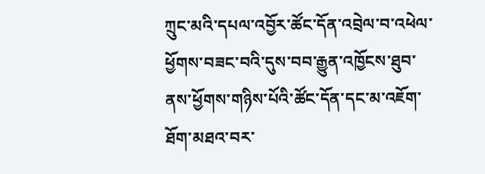ཀྲུང་མའི་དཔལ་འབྱོར་ཚོང་དོན་འབྲེལ་བ་འཕེལ་ཕྱོགས་བཟང་བའི་དུས་བབ་རྒྱུན་འཁྱོངས་ཐུབ་ནས་ཕྱོགས་གཉིས་པོའི་ཚོང་དོན་དང་མ་འཇོག་ཐོག་མཐའ་བར་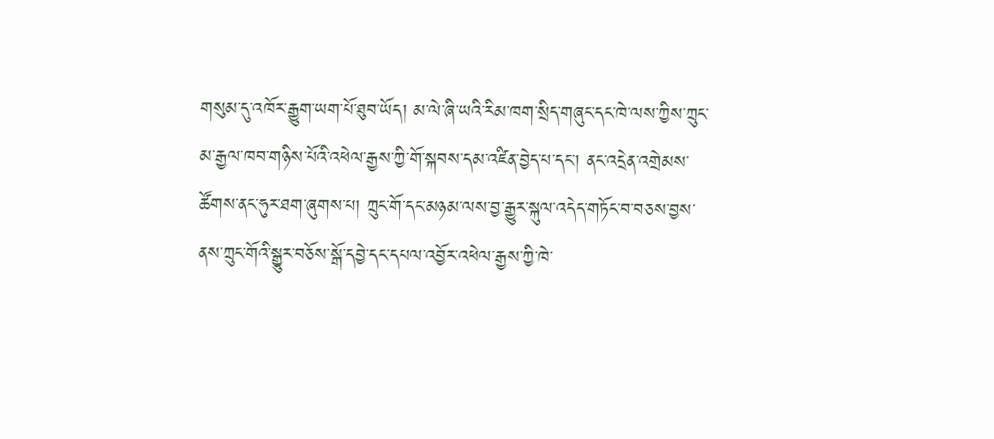གསུམ་དུ་འཁོར་རྒྱུག་ཡག་པོ་ཐུབ་ཡོད། མ་ལེ་ཞི་ཡའི་རིམ་ཁག་སྲིད་གཞུང་དང་ཁེ་ལས་ཀྱིས་ཀྲུང་མ་རྒྱལ་ཁབ་གཉིས་པོའི་འཕེལ་རྒྱས་ཀྱི་གོ་སྐབས་དམ་འཛིན་བྱེད་པ་དང་། ནང་འདྲེན་འགྲེམས་ཚོགས་ནང་ཧུར་ཐག་ཞུགས་པ། ཀྲུང་གོ་དང་མཉམ་ལས་བྱ་རྒྱུར་སྐུལ་འདེད་གཏོང་བ་བཅས་བྱས་ནས་ཀྲུང་གོའི་སྒྱུར་བཅོས་སྒོ་དབྱེ་དང་དཔལ་འབྱོར་འཕེལ་རྒྱས་ཀྱི་ཁེ་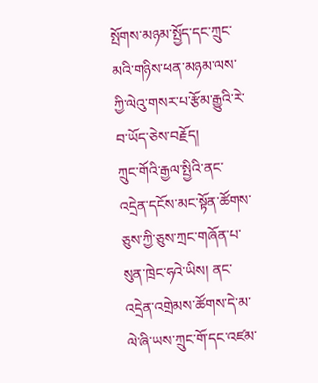སྤོགས་མཉམ་སྤྱོད་དང་ཀྲུང་མའི་གཉིས་ཕན་མཉམ་ལས་ཀྱི་ལེའུ་གསར་པ་རྩོམ་རྒྱུའི་རེ་བ་ཡོད་ཅེས་བརྗོད།
ཀྲུང་གོའི་རྒྱལ་སྤྱིའི་ནང་འདྲེན་དངོས་མང་སྟོན་ཚོགས་ཅུས་ཀྱི་ཅུས་ཀྲང་གཞོན་པ་སུན་ཁྲེང་ཧའེ་ཡིས། ནང་འདྲེན་འགྲེམས་ཚོགས་དེ་མ་ལེ་ཞི་ཡས་ཀྲུང་གོ་དང་འཛམ་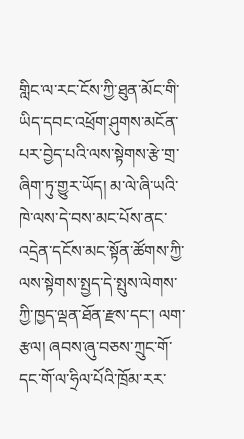གླིང་ལ་རང་ངོས་ཀྱི་ཐུན་མོང་གི་ཡིད་དབང་འཕྲོག་ཤུགས་མངོན་པར་བྱེད་པའི་ལས་སྟེགས་རྩེ་གྲ་ཞིག་ཏུ་གྱུར་ཡོད། མ་ལེ་ཞི་ཡའི་ཁེ་ལས་དེ་བས་མང་པོས་ནང་འདྲེན་དངོས་མང་སྟོན་ཚོགས་ཀྱི་ལས་སྟེགས་སྤྱད་དེ་སྤུས་ལེགས་ཀྱི་ཁྱད་ལྡན་ཐོན་རྫས་དང་། ལག་རྩལ། ཞབས་ཞུ་བཅས་ཀྲུང་གོ་དང་གོ་ལ་ཧྲིལ་པོའི་ཁྲོམ་རར་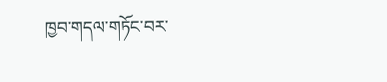ཁྱབ་གདལ་གཏོང་བར་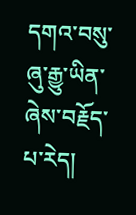དགའ་བསུ་ཞུ་རྒྱུ་ཡིན་ཞེས་བརྗོད་པ་རེད།